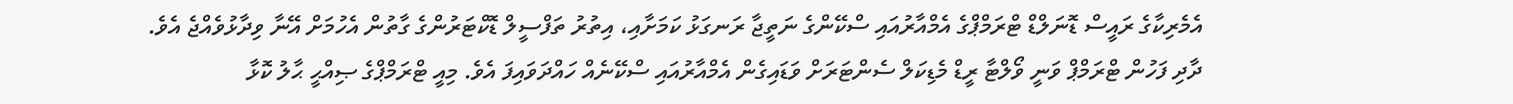އެމެރިކާގެ ރައީސް ޑޮނަލްޑް ޓްރަމްޕްގެ އެމްއާރުއައި ސްކޭންގެ ނަތީޖާ ރަނގަޅު ކަމަށާއި، އިތުރު ތަފްސީލް ޑޮކްޓަރުންގެ ގާތުން އެހުމަށް އޭނާ ވިދާޅުވެއްޖެ އެވެ.
ދާދި ފަހުން ޓްރަމްޕް ވަނީ ވޯލްޓާ ރީޑް މެޑިކަލް ސެންޓަރަށް ވަޑައިގެން އެމްއާރުއައި ސްކޭނެއް ހައްދަވައިފަ އެވެ. މިއީ ޓްރަމްޕްގެ ޞިއްޙީ ޙާލު ކޮޅާ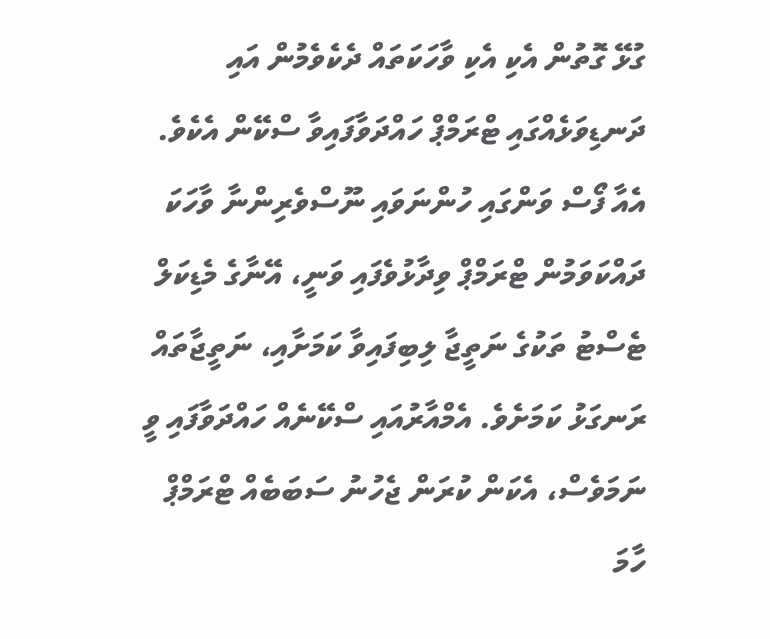ގުޅޭ ގޮތުން އެކި އެކި ވާހަކަތައް ދެކެވެމުން އައި ދަނޑިވަޅެއްގައި ޓްރަމްޕް ހައްދަވާފައިވާ ސްކޭން އެކެވެ.
އެއާ ފޯސް ވަންގައި ހުންނަވައި ނޫސްވެރިންނާ ވާހަކަ ދައްކަވަމުން ޓްރަމްޕް ވިދާޅުވެފައި ވަނީ، އޭނާގެ މެޑިކަލް ޓެސްޓު ތަކުގެ ނަތީޖާ ލިބިފައިވާ ކަމަށާއި، ނަތީޖާތައް ރަނގަޅު ކަމަށެވެ. އެމްއާރުއައި ސްކޭނެއް ހައްދަވާފައި ވީ ނަމަވެސް، އެކަން ކުރަން ޖެހުނު ސަބަބެއް ޓްރަމްޕް ހާމަ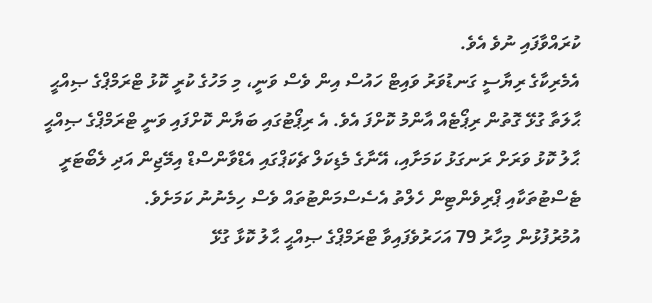ކުރައްވާފައި ނުވެ އެވެ.
އެމެރިކާގެ ރިޔާސީ ގަނޑުވަރު ވައިޓް ހައުސް އިން ވެސް ވަނީ، މި މަހުގެ ކުރީ ކޮޅު ޓްރަމްޕްގެ ޞިއްޙީ ޙާލަތާ ގުޅޭ ގޮތުން ރިޕޯޓެއް އާންމު ކޮށްފަ އެވެ. އެ ރިޕޯޓުގައި ބަޔާން ކޮށްފައި ވަނީ ޓްރަމްޕްގެ ޞިއްޙީ ޙާލު ކޮޅު ވަރަށް ރަނގަޅު ކަމަށާއި، އޭނާގެ މެޑިކަލް ޗެކަޕްގައި އެޑްވާންސްޑް އިމޭޖިން އަދި ލެބޯޓަރީ ޓެސްޓުތަކާއި ޕްރިވެންޓިން ހެލްތު އެސެސްމަންޓުތައް ވެސް ހިމެނުނު ކަމަށެވެ.
އުމުރުފުޅުން މިހާރު 79 އަހަރުވެފައިވާ ޓްރަމްޕްގެ ޞިއްޙީ ޙާލު ކޮޅާ ގުޅޭ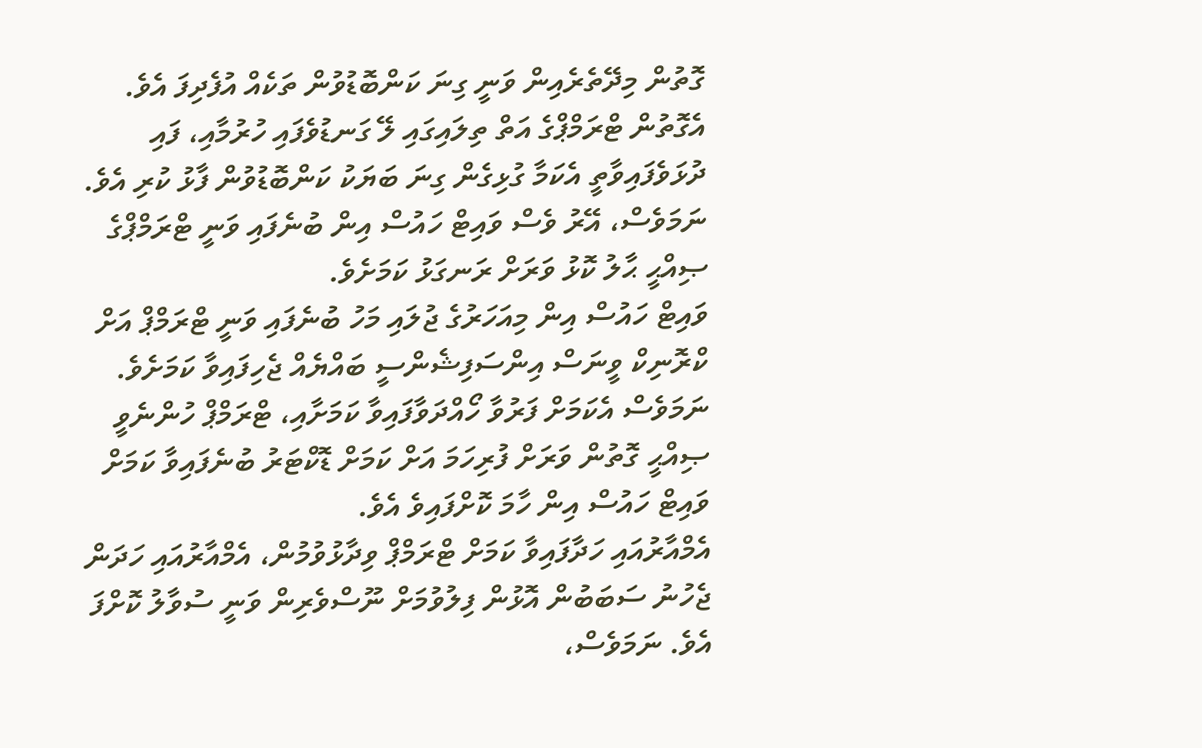ގޮތުން މިދޭތެރެއިން ވަނީ ގިނަ ކަންބޮޑުވުން ތަކެއް އުފެދިފަ އެވެ. އެގޮތުން ޓްރަމްޕްގެ އަތް ތިލައިގައި ލޭ ގަނޑުވެފައި ހުރުމާއި، ފައި ދުޅަވެފައިވާތީ އެކަމާ ގުޅިގެން ގިނަ ބަޔަކު ކަންބޮޑުވުން ފާޅު ކުރި އެވެ. ނަމަވެސް، އޭރު ވެސް ވައިޓް ހައުސް އިން ބުނެފައި ވަނީ ޓްރަމްޕްގެ ޞިއްޙީ ޙާލު ކޮޅު ވަރަށް ރަނގަޅު ކަމަށެވެ.
ވައިޓް ހައުސް އިން މިއަހަރުގެ ޖުލައި މަހު ބުނެފައި ވަނީ ޓްރަމްޕް އަށް ކްރޮނިކް ވީނަސް އިންސަފިޝެންސީ ބައްޔެއް ޖެހިފައިވާ ކަމަށެވެ. ނަމަވެސް އެކަމަށް ފަރުވާ ހޯއްދަވާފައިވާ ކަމަށާއި، ޓްރަމްޕް ހުންނެވީ ޞިއްޙީ ގޮތުން ވަރަށް ފުރިހަމަ އަށް ކަމަށް ޑޮކްޓަރު ބުނެފައިވާ ކަމަށް ވައިޓް ހައުސް އިން ހާމަ ކޮށްފައިވެ އެވެ.
އެމްއާރުއައި ހަދާފައިވާ ކަމަށް ޓްރަމްޕް ވިދާޅުވުމުން، އެމްއާރުއައި ހަދަން ޖެހުނު ސަބަބުން އޮޅުން ފިލުވުމަށް ނޫސްވެރިން ވަނީ ސުވާލު ކޮށްފަ އެވެ. ނަމަވެސް،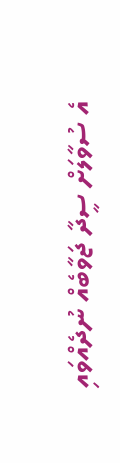އެ ސުވާލަށް ސީދާ ޖަވާބެއް ނުދެއްވައި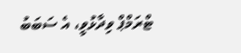ޓްރަމްޕް ވިދާޅުވީ، އެ ސަބަބު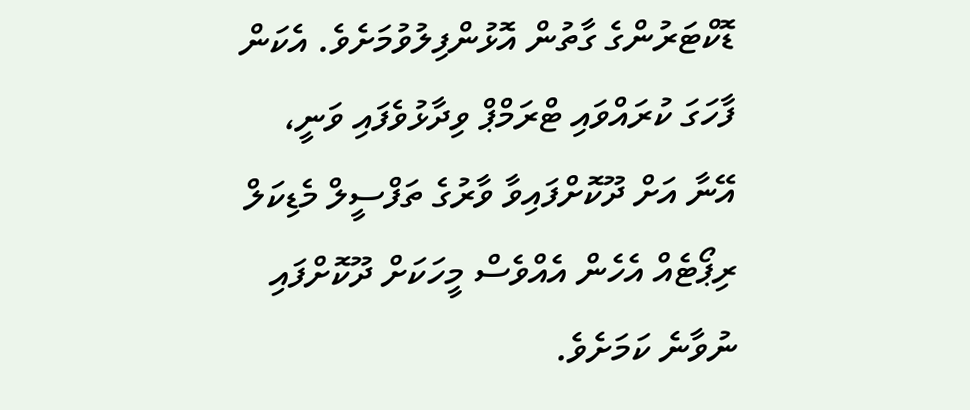ޑޮކްޓަރުންގެ ގާތުން އޮޅުންފިލުވުމަށެވެ. އެކަން ފާހަގަ ކުރައްވައި ޓްރަމްޕް ވިދާޅުވެފައި ވަނީ، އޭނާ އަށް ދޫކޮށްފައިވާ ވާރުގެ ތަފްސީލް މެޑިކަލް ރިޕޯޓެއް އެހެން އެއްވެސް މީހަކަށް ދޫކޮށްފައި ނުވާނެ ކަމަށެވެ.